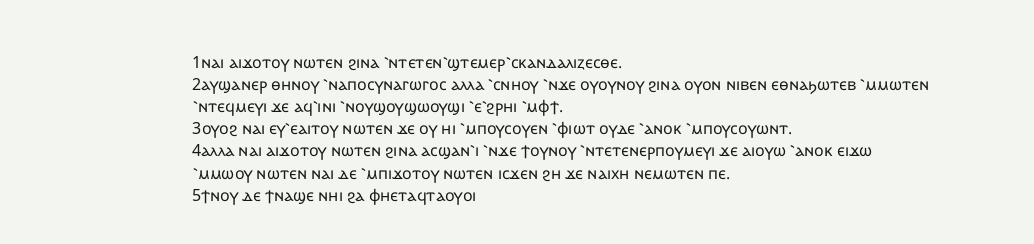1ⲛⲁⲓ ⲁⲓϫⲟⲧⲟⲩ ⲛⲱⲧⲉⲛ ϩⲓⲛⲁ ⳿ⲛⲧⲉⲧⲉⲛ⳿ϣⲧⲉⲙⲉⲣ⳿ⲥⲕⲁⲛⲇⲁⲗⲓⲍⲉⲥⲑⲉ.
2ⲁⲩϣⲁⲛⲉⲣ ⲑⲏⲛⲟⲩ ⳿ⲛⲁⲡⲟⲥⲩⲛⲁⲅⲱⲅⲟⲥ ⲁⲗⲗⲁ ⳿ⲥⲛⲏⲟⲩ ⳿ⲛϫⲉ ⲟⲩⲟⲩⲛⲟⲩ ϩⲓⲛⲁ ⲟⲩⲟⲛ ⲛⲓⲃⲉⲛ ⲉⲑⲛⲁϧⲱⲧⲉⲃ ⳿ⲙⲙⲱⲧⲉⲛ ⳿ⲛⲧⲉϥⲙⲉⲩⲓ ϫⲉ ⲁϥ⳿ⲓⲛⲓ ⳿ⲛⲟⲩϣⲟⲩϣⲱⲟⲩϣⲓ ⳿ⲉ⳿ϩⲣⲏⲓ ⳿ⲙⲫϯ.
3ⲟⲩⲟϩ ⲛⲁⲓ ⲉⲩ⳿ⲉⲁⲓⲧⲟⲩ ⲛⲱⲧⲉⲛ ϫⲉ ⲟⲩ ⲏⲓ ⳿ⲙⲡⲟⲩⲥⲟⲩⲉⲛ ⳿ⲫⲓⲱⲧ ⲟⲩⲇⲉ ⳿ⲁⲛⲟⲕ ⳿ⲙⲡⲟⲩⲥⲟⲩⲱⲛⲧ.
4ⲁⲗⲗⲁ ⲛⲁⲓ ⲁⲓϫⲟⲧⲟⲩ ⲛⲱⲧⲉⲛ ϩⲓⲛⲁ ⲁⲥϣⲁⲛ⳿ⲓ ⳿ⲛϫⲉ ϯⲟⲩⲛⲟⲩ ⳿ⲛⲧⲉⲧⲉⲛⲉⲣⲡⲟⲩⲙⲉⲩⲓ ϫⲉ ⲁⲓⲟⲩⲱ ⳿ⲁⲛⲟⲕ ⲉⲓϫⲱ ⳿ⲙⲙⲱⲟⲩ ⲛⲱⲧⲉⲛ ⲛⲁⲓ ⲇⲉ ⳿ⲙⲡⲓϫⲟⲧⲟⲩ ⲛⲱⲧⲉⲛ ⲓⲥϫⲉⲛ ϩⲏ ϫⲉ ⲛⲁⲓⲭⲏ ⲛⲉⲙⲱⲧⲉⲛ ⲡⲉ.
5ϯⲛⲟⲩ ⲇⲉ ϯⲛⲁϣⲉ ⲛⲏⲓ ϩⲁ ⲫⲏⲉⲧⲁϥⲧⲁⲟⲩⲟⲓ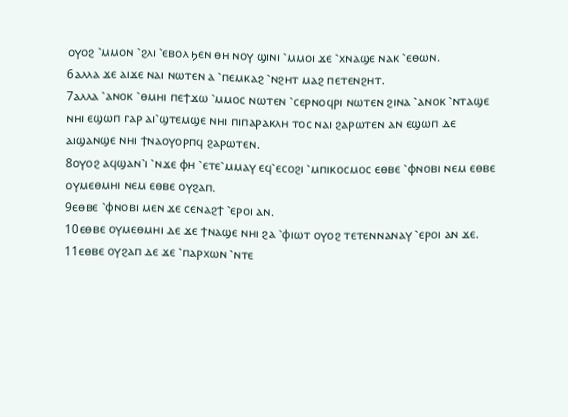ⲟⲩⲟϩ ⳿ⲙⲙⲟⲛ ⳿ϩⲗⲓ ⳿ⲉⲃⲟⲗ ϧⲉⲛ ⲑⲏ ⲛⲟⲩ ϣⲓⲛⲓ ⳿ⲙⲙⲟⲓ ϫⲉ ⳿ⲭⲛⲁϣⲉ ⲛⲁⲕ ⳿ⲉⲑⲱⲛ.
6ⲁⲗⲗⲁ ϫⲉ ⲁⲓϫⲉ ⲛⲁⲓ ⲛⲱⲧⲉⲛ ⲁ ⳿ⲡⲉⲙⲕⲁϩ ⳿ⲛϩⲏⲧ ⲙⲁϩ ⲡⲉⲧⲉⲛϩⲏⲧ.
7ⲁⲗⲗⲁ ⳿ⲁⲛⲟⲕ ⳿ⲑⲙⲏⲓ ⲡⲉϯϫⲱ ⳿ⲙⲙⲟⲥ ⲛⲱⲧⲉⲛ ⳿ⲥⲉⲣⲛⲟϥⲣⲓ ⲛⲱⲧⲉⲛ ϩⲓⲛⲁ ⳿ⲁⲛⲟⲕ ⳿ⲛⲧⲁϣⲉ ⲛⲏⲓ ⲉϣⲱⲡ ⲅⲁⲣ ⲁⲓ⳿ϣⲧⲉⲙϣⲉ ⲛⲏⲓ ⲡⲓⲡⲁⲣⲁⲕⲗⲏ ⲧⲟⲥ ⲛⲁⲓ ϩⲁⲣⲱⲧⲉⲛ ⲁⲛ ⲉϣⲱⲡ ⲇⲉ ⲁⲓϣⲁⲛϣⲉ ⲛⲏⲓ ϯⲛⲁⲟⲩⲟⲣⲡϥ ϩⲁⲣⲱⲧⲉⲛ.
8ⲟⲩⲟϩ ⲁϥϣⲁⲛ⳿ⲓ ⳿ⲛϫⲉ ⲫⲏ ⳿ⲉⲧⲉ⳿ⲙⲙⲁⲩ ⲉϥ⳿ⲉⲥⲟϩⲓ ⳿ⲙⲡⲓⲕⲟⲥⲙⲟⲥ ⲉⲑⲃⲉ ⳿ⲫⲛⲟⲃⲓ ⲛⲉⲙ ⲉⲑⲃⲉ ⲟⲩⲙⲉⲑⲙⲏⲓ ⲛⲉⲙ ⲉⲑⲃⲉ ⲟⲩϩⲁⲡ.
9ⲉⲑⲃⲉ ⳿ⲫⲛⲟⲃⲓ ⲙⲉⲛ ϫⲉ ⲥⲉⲛⲁϩϯ ⳿ⲉⲣⲟⲓ ⲁⲛ.
10ⲉⲑⲃⲉ ⲟⲩⲙⲉⲑⲙⲏⲓ ⲇⲉ ϫⲉ ϯⲛⲁϣⲉ ⲛⲏⲓ ϩⲁ ⳿ⲫⲓⲱⲧ ⲟⲩⲟϩ ⲧⲉⲧⲉⲛⲛⲁⲛⲁⲩ ⳿ⲉⲣⲟⲓ ⲁⲛ ϫⲉ.
11ⲉⲑⲃⲉ ⲟⲩϩⲁⲡ ⲇⲉ ϫⲉ ⳿ⲡⲁⲣⲭⲱⲛ ⳿ⲛⲧⲉ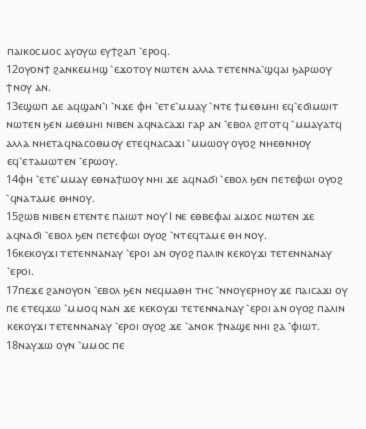ⲡⲁⲓⲕⲟⲥⲙⲟⲥ ⲁⲩⲟⲩⲱ ⲉⲩϯϩⲁⲡ ⳿ⲉⲣⲟϥ.
12ⲟⲩⲟⲛϯ ϩⲁⲛⲕⲉⲙⲏϣ ⳿ⲉϫⲟⲧⲟⲩ ⲛⲱⲧⲉⲛ ⲁⲗⲗⲁ ⲧⲉⲧⲉⲛⲛⲁ⳿ϣϥⲁⲓ ϧⲁⲣⲱⲟⲩ ϯⲛⲟⲩ ⲁⲛ.
13ⲉϣⲱⲡ ⲇⲉ ⲁϥϣⲁⲛ⳿ⲓ ⳿ⲛϫⲉ ⲫⲏ ⳿ⲉⲧⲉ⳿ⲙⲙⲁⲩ ⳿ⲛⲧⲉ ϯⲙⲉⲑⲙⲏⲓ ⲉϥ⳿ⲉϭⲓⲙⲱⲓⲧ ⲛⲱⲧⲉⲛ ϧⲉⲛ ⲙⲉⲑⲙⲏⲓ ⲛⲓⲃⲉⲛ ⲁϥⲛⲁⲥⲁϫⲓ ⲅⲁⲣ ⲁⲛ ⳿ⲉⲃⲟⲗ ϩⲓⲧⲟⲧϥ ⳿ⲙⲙⲁⲩⲁⲧϥ ⲁⲗⲗⲁ ⲛⲏⲉⲧⲁϥⲛⲁⲥⲟⲑⲙⲟⲩ ⲉⲧⲉϥⲛⲁⲥⲁϫⲓ ⳿ⲙⲙⲱⲟⲩ ⲟⲩⲟϩ ⲛⲏⲉⲑⲛⲏⲟⲩ ⲉϥ⳿ⲉⲧⲁⲙⲱⲧⲉⲛ ⳿ⲉⲣⲱⲟⲩ.
14ⲫⲏ ⳿ⲉⲧⲉ⳿ⲙⲙⲁⲩ ⲉⲑⲛⲁϯⲱⲟⲩ ⲛⲏⲓ ϫⲉ ⲁϥⲛⲁϭⲓ ⳿ⲉⲃⲟⲗ ϧⲉⲛ ⲡⲉⲧⲉⲫⲱⲓ ⲟⲩⲟϩ ⳿ϥⲛⲁⲧⲁⲙⲉ ⲑⲏⲛⲟⲩ.
15ϩⲱⲃ ⲛⲓⲃⲉⲛ ⲉⲧⲉⲛⲧⲉ ⲡⲁⲓⲱⲧ ⲛⲟⲩ⳿Ⲓ ⲛⲉ ⲉⲑⲃⲉⲫⲁⲓ ⲁⲓϫⲟⲥ ⲛⲱⲧⲉⲛ ϫⲉ ⲁϥⲛⲁϭⲓ ⳿ⲉⲃⲟⲗ ϧⲉⲛ ⲡⲉⲧⲉⲫⲱⲓ ⲟⲩⲟϩ ⳿ⲛⲧⲉϥⲧⲁⲙⲉ ⲑⲏ ⲛⲟⲩ.
16ⲕⲉⲕⲟⲩϫⲓ ⲧⲉⲧⲉⲛⲛⲁⲛⲁⲩ ⳿ⲉⲣⲟⲓ ⲁⲛ ⲟⲩⲟϩ ⲡⲁⲗⲓⲛ ⲕⲉⲕⲟⲩϫⲓ ⲧⲉⲧⲉⲛⲛⲁⲛⲁⲩ ⳿ⲉⲣⲟⲓ.
17ⲡⲉϫⲉ ϩⲁⲛⲟⲩⲟⲛ ⳿ⲉⲃⲟⲗ ϧⲉⲛ ⲛⲉϥⲙⲁⲑⲏ ⲧⲏⲥ ⳿ⲛⲛⲟⲩⲉⲣⲏⲟⲩ ϫⲉ ⲡⲁⲓⲥⲁϫⲓ ⲟⲩ ⲡⲉ ⲉⲧⲉϥϫⲱ ⳿ⲙⲙⲟϥ ⲛⲁⲛ ϫⲉ ⲕⲉⲕⲟⲩϫⲓ ⲧⲉⲧⲉⲛⲛⲁⲛⲁⲩ ⳿ⲉⲣⲟⲓ ⲁⲛ ⲟⲩⲟϩ ⲡⲁⲗⲓⲛ ⲕⲉⲕⲟⲩϫⲓ ⲧⲉⲧⲉⲛⲛⲁⲛⲁⲩ ⳿ⲉⲣⲟⲓ ⲟⲩⲟϩ ϫⲉ ⳿ⲁⲛⲟⲕ ϯⲛⲁϣⲉ ⲛⲏⲓ ϩⲁ ⳿ⲫⲓⲱⲧ.
18ⲛⲁⲩϫⲱ ⲟⲩⲛ ⳿ⲙⲙⲟⲥ ⲡⲉ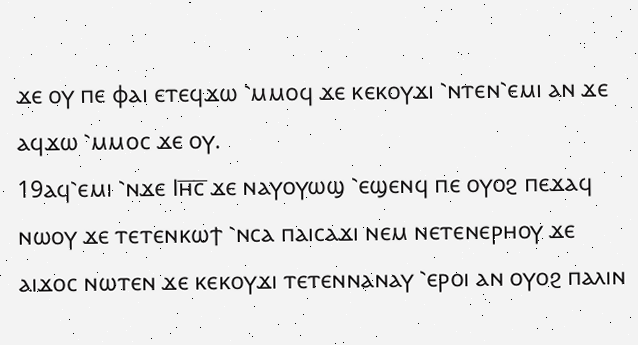ϫⲉ ⲟⲩ ⲡⲉ ⲫⲁⲓ ⲉⲧⲉϥϫⲱ ⳿ⲙⲙⲟϥ ϫⲉ ⲕⲉⲕⲟⲩϫⲓ ⳿ⲛⲧⲉⲛ⳿ⲉⲙⲓ ⲁⲛ ϫⲉ ⲁϥϫⲱ ⳿ⲙⲙⲟⲥ ϫⲉ ⲟⲩ.
19ⲁϥ⳿ⲉⲙⲓ ⳿ⲛϫⲉ Ⲓⲏ̅ⲥ̅ ϫⲉ ⲛⲁⲩⲟⲩⲱϣ ⳿ⲉϣⲉⲛϥ ⲡⲉ ⲟⲩⲟϩ ⲡⲉϫⲁϥ ⲛⲱⲟⲩ ϫⲉ ⲧⲉⲧⲉⲛⲕⲱϯ ⳿ⲛⲥⲁ ⲡⲁⲓⲥⲁϫⲓ ⲛⲉⲙ ⲛⲉⲧⲉⲛⲉⲣⲏⲟⲩ ϫⲉ ⲁⲓϫⲟⲥ ⲛⲱⲧⲉⲛ ϫⲉ ⲕⲉⲕⲟⲩϫⲓ ⲧⲉⲧⲉⲛⲛⲁⲛⲁⲩ ⳿ⲉⲣⲟⲓ ⲁⲛ ⲟⲩⲟϩ ⲡⲁⲗⲓⲛ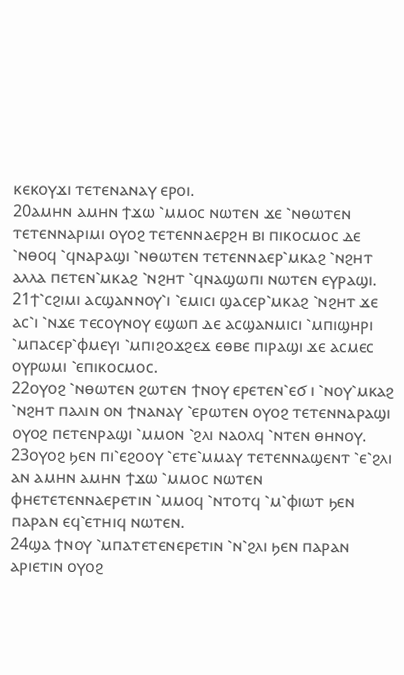ⲕⲉⲕⲟⲩϫⲓ ⲧⲉⲧⲉⲛⲁⲛⲁⲩ ⲉⲣⲟⲓ.
20ⲁⲙⲏⲛ ⲁⲙⲏⲛ ϯϫⲱ ⳿ⲙⲙⲟⲥ ⲛⲱⲧⲉⲛ ϫⲉ ⳿ⲛⲑⲱⲧⲉⲛ ⲧⲉⲧⲉⲛⲛⲁⲣⲓⲙⲓ ⲟⲩⲟϩ ⲧⲉⲧⲉⲛⲛⲁⲉⲣϩⲏ ⲃⲓ ⲡⲓⲕⲟⲥⲙⲟⲥ ⲇⲉ ⳿ⲛⲑⲟϥ ⳿ϥⲛⲁⲣⲁϣⲓ ⳿ⲛⲑⲱⲧⲉⲛ ⲧⲉⲧⲉⲛⲛⲁⲉⲣ⳿ⲙⲕⲁϩ ⳿ⲛϩⲏⲧ ⲁⲗⲗⲁ ⲡⲉⲧⲉⲛ⳿ⲙⲕⲁϩ ⳿ⲛϩⲏⲧ ⳿ϥⲛⲁϣⲱⲡⲓ ⲛⲱⲧⲉⲛ ⲉⲩⲣⲁϣⲓ.
21ϯ⳿ⲥϩⲓⲙⲓ ⲁⲥϣⲁⲛⲛⲟⲩ⳿ⲓ ⳿ⲉⲙⲓⲥⲓ ϣⲁⲥⲉⲣ⳿ⲙⲕⲁϩ ⳿ⲛϩⲏⲧ ϫⲉ ⲁⲥ⳿ⲓ ⳿ⲛϫⲉ ⲧⲉⲥⲟⲩⲛⲟⲩ ⲉϣⲱⲡ ⲇⲉ ⲁⲥϣⲁⲛⲙⲓⲥⲓ ⳿ⲙⲡⲓϣⲏⲣⲓ ⳿ⲙⲡⲁⲥⲉⲣ⳿ⲫⲙⲉⲩⲓ ⳿ⲙⲡⲓϩⲟϫϩⲉϫ ⲉⲑⲃⲉ ⲡⲓⲣⲁϣⲓ ϫⲉ ⲁⲥⲙⲉⲥ ⲟⲩⲣⲱⲙⲓ ⳿ⲉⲡⲓⲕⲟⲥⲙⲟⲥ.
22ⲟⲩⲟϩ ⳿ⲛⲑⲱⲧⲉⲛ ϩⲱⲧⲉⲛ ϯⲛⲟⲩ ⲉⲣⲉⲧⲉⲛ⳿ⲉϭ ⲓ ⳿ⲛⲟⲩ⳿ⲙⲕⲁϩ ⳿ⲛϩⲏⲧ ⲡⲁⲗⲓⲛ ⲟⲛ ϯⲛⲁⲛⲁⲩ ⳿ⲉⲣⲱⲧⲉⲛ ⲟⲩⲟϩ ⲧⲉⲧⲉⲛⲛⲁⲣⲁϣⲓ ⲟⲩⲟϩ ⲡⲉⲧⲉⲛⲣⲁϣⲓ ⳿ⲙⲙⲟⲛ ⳿ϩⲗⲓ ⲛⲁⲟⲗϥ ⳿ⲛⲧⲉⲛ ⲑⲏⲛⲟⲩ.
23ⲟⲩⲟϩ ϧⲉⲛ ⲡⲓ⳿ⲉϩⲟⲟⲩ ⳿ⲉⲧⲉ⳿ⲙⲙⲁⲩ ⲧⲉⲧⲉⲛⲛⲁϣⲉⲛⲧ ⳿ⲉ⳿ϩⲗⲓ ⲁⲛ ⲁⲙⲏⲛ ⲁⲙⲏⲛ ϯϫⲱ ⳿ⲙⲙⲟⲥ ⲛⲱⲧⲉⲛ ⲫⲏⲉⲧⲉⲧⲉⲛⲛⲁⲉⲣⲉⲧⲓⲛ ⳿ⲙⲙⲟϥ ⳿ⲛⲧⲟⲧϥ ⳿ⲙ⳿ⲫⲓⲱⲧ ϧⲉⲛ ⲡⲁⲣⲁⲛ ⲉϥ⳿ⲉⲧⲏⲓϥ ⲛⲱⲧⲉⲛ.
24ϣⲁ ϯⲛⲟⲩ ⳿ⲙⲡⲁⲧⲉⲧⲉⲛⲉⲣⲉⲧⲓⲛ ⳿ⲛ⳿ϩⲗⲓ ϧⲉⲛ ⲡⲁⲣⲁⲛ ⲁⲣⲓⲉⲧⲓⲛ ⲟⲩⲟϩ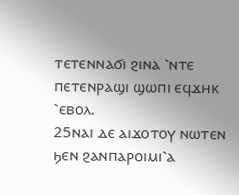ⲧⲉⲧⲉⲛⲛⲁϭⲓ ϩⲓⲛⲁ ⳿ⲛⲧⲉ ⲡⲉⲧⲉⲛⲣⲁϣⲓ ϣⲱⲡⲓ ⲉϥϫⲏⲕ ⳿ⲉⲃⲟⲗ.
25ⲛⲁⲓ ⲇⲉ ⲁⲓϫⲟⲧⲟⲩ ⲛⲱⲧⲉⲛ ϧⲉⲛ ϩⲁⲛⲡⲁⲣⲟⲓⲙⲓ⳿ⲁ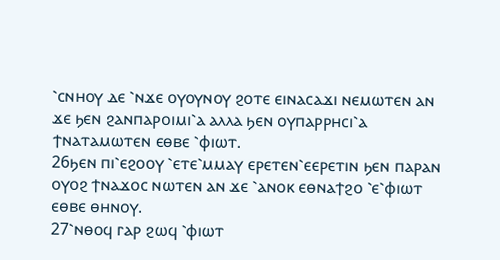⳿ⲥⲛⲏⲟⲩ ⲇⲉ ⳿ⲛϫⲉ ⲟⲩⲟⲩⲛⲟⲩ ϩⲟⲧⲉ ⲉⲓⲛⲁⲥⲁϫⲓ ⲛⲉⲙⲱⲧⲉⲛ ⲁⲛ ϫⲉ ϧⲉⲛ ϩⲁⲛⲡⲁⲣⲟⲓⲙⲓ⳿ⲁ ⲁⲗⲗⲁ ϧⲉⲛ ⲟⲩⲡⲁⲣⲣⲏⲥⲓ⳿ⲁ ϯⲛⲁⲧⲁⲙⲱⲧⲉⲛ ⲉⲑⲃⲉ ⳿ⲫⲓⲱⲧ.
26ϧⲉⲛ ⲡⲓ⳿ⲉϩⲟⲟⲩ ⳿ⲉⲧⲉ⳿ⲙⲙⲁⲩ ⲉⲣⲉⲧⲉⲛ⳿ⲉⲉⲣⲉⲧⲓⲛ ϧⲉⲛ ⲡⲁⲣⲁⲛ ⲟⲩⲟϩ ϯⲛⲁϫⲟⲥ ⲛⲱⲧⲉⲛ ⲁⲛ ϫⲉ ⳿ⲁⲛⲟⲕ ⲉⲑⲛⲁϯϩⲟ ⳿ⲉ⳿ⲫⲓⲱⲧ ⲉⲑⲃⲉ ⲑⲏⲛⲟⲩ.
27⳿ⲛⲑⲟϥ ⲅⲁⲣ ϩⲱϥ ⳿ⲫⲓⲱⲧ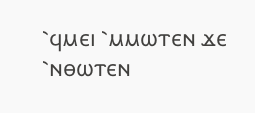⳿ϥⲙⲉⲓ ⳿ⲙⲙⲱⲧⲉⲛ ϫⲉ ⳿ⲛⲑⲱⲧⲉⲛ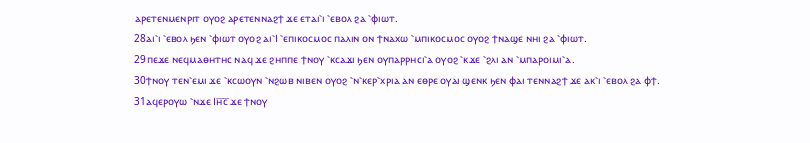ⲁⲣⲉⲧⲉⲛⲙⲉⲛⲣⲓⲧ ⲟⲩⲟϩ ⲁⲣⲉⲧⲉⲛⲛⲁϩϯ ϫⲉ ⲉⲧⲁⲓ⳿ⲓ ⳿ⲉⲃⲟⲗ ϩⲁ ⳿ⲫⲓⲱⲧ.
28ⲁⲓ⳿ⲓ ⳿ⲉⲃⲟⲗ ϧⲉⲛ ⳿ⲫⲓⲱⲧ ⲟⲩⲟϩ ⲁⲓ⳿Ⲓ ⳿ⲉⲡⲓⲕⲟⲥⲙⲟⲥ ⲡⲁⲗⲓⲛ ⲟⲛ ϯⲛⲁⲭⲱ ⳿ⲙⲡⲓⲕⲟⲥⲙⲟⲥ ⲟⲩⲟϩ ϯⲛⲁϣⲉ ⲛⲏⲓ ϩⲁ ⳿ⲫⲓⲱⲧ.
29ⲡⲉϫⲉ ⲛⲉϥⲙⲁⲑⲏⲧⲏⲥ ⲛⲁϥ ϫⲉ ϩⲏⲡⲡⲉ ϯⲛⲟⲩ ⳿ⲕⲥⲁϫⲓ ϧⲉⲛ ⲟⲩⲡⲁⲣⲣⲏⲥⲓ⳿ⲁ ⲟⲩⲟϩ ⳿ⲕϫⲉ ⳿ϩⲗⲓ ⲁⲛ ⳿ⲙⲡⲁⲣⲟⲓⲙⲓ⳿ⲁ.
30ϯⲛⲟⲩ ⲧⲉⲛ⳿ⲉⲙⲓ ϫⲉ ⳿ⲕⲥⲱⲟⲩⲛ ⳿ⲛϩⲱⲃ ⲛⲓⲃⲉⲛ ⲟⲩⲟϩ ⳿ⲛ⳿ⲕⲉⲣ⳿ⲭⲣⲓⲁ ⲁⲛ ⲉⲑⲣⲉ ⲟⲩⲁⲓ ϣⲉⲛⲕ ϧⲉⲛ ⲫⲁⲓ ⲧⲉⲛⲛⲁϩϯ ϫⲉ ⲁⲕ⳿ⲓ ⳿ⲉⲃⲟⲗ ϩⲁ ⲫϯ.
31ⲁϥⲉⲣⲟⲩⲱ ⳿ⲛϫⲉ Ⲓⲏ̅ⲥ̅ ϫⲉ ϯⲛⲟⲩ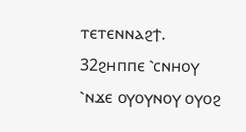ⲧⲉⲧⲉⲛⲛⲁϩϯ.
32ϩⲏⲡⲡⲉ ⳿ⲥⲛⲏⲟⲩ ⳿ⲛϫⲉ ⲟⲩⲟⲩⲛⲟⲩ ⲟⲩⲟϩ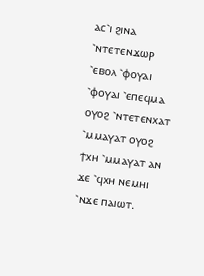ⲁⲥ⳿ⲓ ϩⲓⲛⲁ ⳿ⲛⲧⲉⲧⲉⲛϫⲱⲣ ⳿ⲉⲃⲟⲗ ⳿ⲫⲟⲩⲁⲓ ⳿ⲫⲟⲩⲁⲓ ⳿ⲉⲡⲉϥⲙⲁ ⲟⲩⲟϩ ⳿ⲛⲧⲉⲧⲉⲛⲭⲁⲧ ⳿ⲙⲙⲁⲩⲁⲧ ⲟⲩⲟϩ ϯⲭⲏ ⳿ⲙⲙⲁⲩⲁⲧ ⲁⲛ ϫⲉ ⳿ϥⲭⲏ ⲛⲉⲙⲏⲓ ⳿ⲛϫⲉ ⲡⲁⲓⲱⲧ.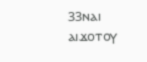33ⲛⲁⲓ ⲁⲓϫⲟⲧⲟⲩ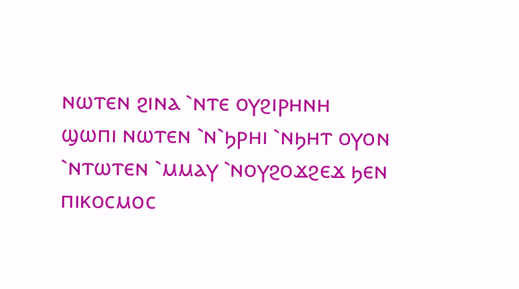ⲛⲱⲧⲉⲛ ϩⲓⲛⲁ ⳿ⲛⲧⲉ ⲟⲩϩⲓⲣⲏⲛⲏ ϣⲱⲡⲓ ⲛⲱⲧⲉⲛ ⳿ⲛ⳿ϧⲣⲏⲓ ⳿ⲛϧⲏⲧ ⲟⲩⲟⲛ ⳿ⲛⲧⲱⲧⲉⲛ ⳿ⲙⲙⲁⲩ ⳿ⲛⲟⲩϩⲟϫϩⲉϫ ϧⲉⲛ ⲡⲓⲕⲟⲥⲙⲟⲥ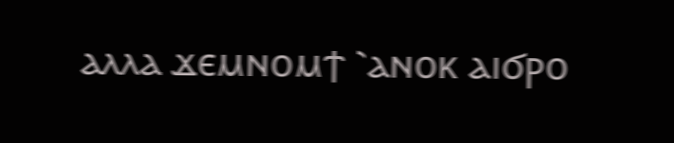ⲁⲗⲗⲁ ϫⲉⲙⲛⲟⲙϯ ⳿ⲁⲛⲟⲕ ⲁⲓϭⲣⲟ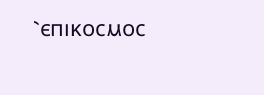⳿ⲉⲡⲓⲕⲟⲥⲙⲟⲥ